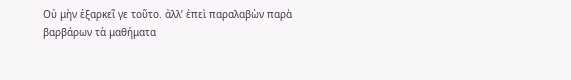Οὐ μὴν ἐξαρκεῖ γε τοῦτο. ἀλλ’ ἐπεὶ παραλαβὼν παρὰ βαρβάρων τὰ μαθήματα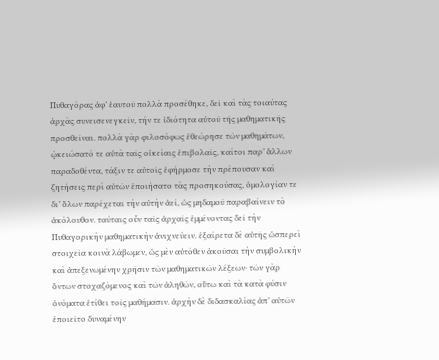Πυθαγόρας ἀφ’ ἑαυτοῦ πολλὰ προσέθηκε, δεῖ καὶ τὰς τοιαύτας ἀρχὰς συνεισενεγκεῖν, τήν τε ἰδιότητα αὐτοῦ τῆς μαθηματικῆς προσθεῖναι. πολλὰ γὰρ φιλοσόφως ἐθεώρησε τῶν μαθημάτων, ᾠκειώσατό τε αὐτὰ ταῖς οἰκείαις ἐπιβολαῖς, καίτοι παρ’ ἄλλων παραδοθέντα, τάξιν τε αὐτοῖς ἐφήρμοσε τὴν πρέπουσαν καὶ ζητήσεις περὶ αὐτῶν ἐποιήσατο τὰς προσηκούσας, ὁμολογίαν τε δι’ ὅλων παρέχεται τὴν αὐτὴν ἀεί, ὡς μηδαμοῦ παραβαίνειν τὸ ἀκόλουθον. ταύταις οὖν ταῖς ἀρχαῖς ἐμμένοντας δεῖ τὴν Πυθαγορικὴν μαθηματικὴν ἀνιχνεύειν. ἐξαίρετα δὲ αὐτῆς ὡσπερεὶ στοιχεῖα κοινὰ λάβωμεν, ὡς μὲν αὐτόθεν ἀκοῦσαι τὴν συμβολικὴν καὶ ἀπεξενωμένην χρῆσιν τῶν μαθηματικῶν λέξεων· τῶν γὰρ ὄντων στοχαζόμενος καὶ τῶν ἀληθῶν, οὕτω καὶ τὰ κατὰ φύσιν ὀνόματα ἐτίθει τοῖς μαθήμασιν. ἀρχὴν δὲ διδασκαλίας ἀπ’ αὐτῶν ἐποιεῖτο δυναμένην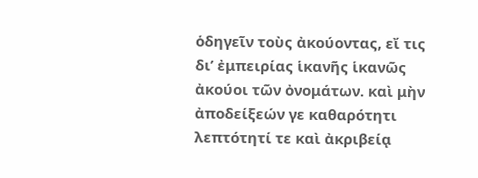ὁδηγεῖν τοὺς ἀκούοντας, εἴ τις δι’ ἐμπειρίας ἱκανῆς ἱκανῶς ἀκούοι τῶν ὀνομάτων. καὶ μὴν ἀποδείξεών γε καθαρότητι λεπτότητί τε καὶ ἀκριβείᾳ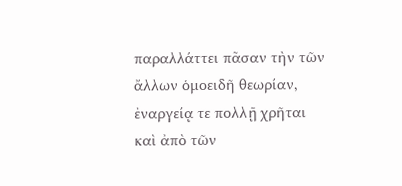παραλλάττει πᾶσαν τὴν τῶν ἄλλων ὁμοειδῆ θεωρίαν, ἐναργείᾳ τε πολλῇ χρῆται καὶ ἀπὸ τῶν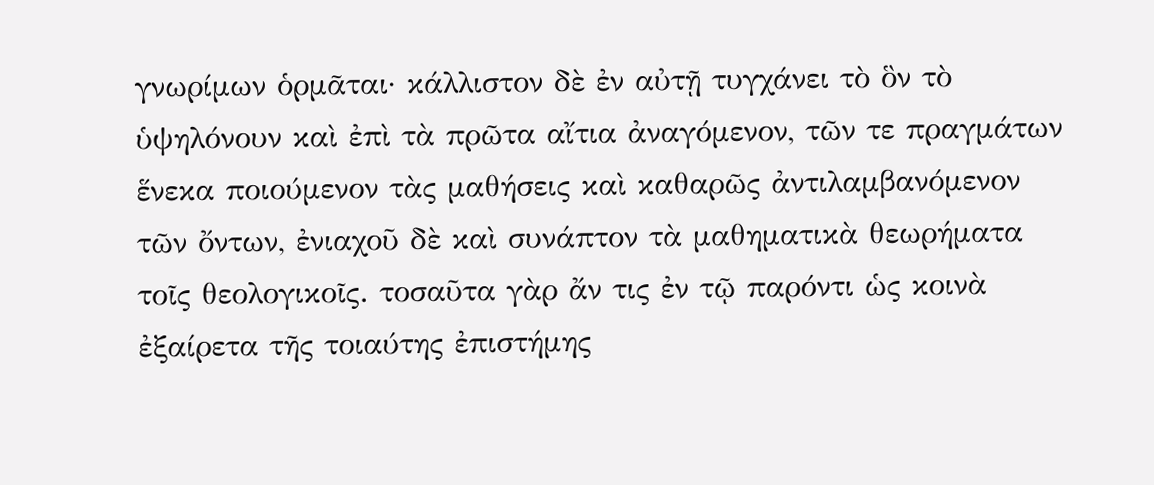γνωρίμων ὁρμᾶται· κάλλιστον δὲ ἐν αὐτῇ τυγχάνει τὸ ὃν τὸ ὑψηλόνουν καὶ ἐπὶ τὰ πρῶτα αἴτια ἀναγόμενον, τῶν τε πραγμάτων ἕνεκα ποιούμενον τὰς μαθήσεις καὶ καθαρῶς ἀντιλαμβανόμενον τῶν ὄντων, ἐνιαχοῦ δὲ καὶ συνάπτον τὰ μαθηματικὰ θεωρήματα τοῖς θεολογικοῖς. τοσαῦτα γὰρ ἄν τις ἐν τῷ παρόντι ὡς κοινὰ ἐξαίρετα τῆς τοιαύτης ἐπιστήμης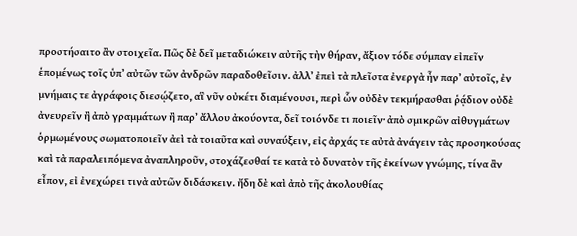προστήσαιτο ἂν στοιχεῖα. Πῶς δὲ δεῖ μεταδιώκειν αὐτῆς τὴν θήραν, ἄξιον τόδε σύμπαν εἰπεῖν ἑπομένως τοῖς ὑπ’ αὐτῶν τῶν ἀνδρῶν παραδοθεῖσιν. ἀλλ’ ἐπεὶ τὰ πλεῖστα ἐνεργὰ ἦν παρ’ αὐτοῖς, ἐν μνήμαις τε ἀγράφοις διεσῴζετο, αἳ νῦν οὐκέτι διαμένουσι, περὶ ὧν οὐδὲν τεκμήρασθαι ῥᾴδιον οὐδὲ ἀνευρεῖν ἢ ἀπὸ γραμμάτων ἢ παρ’ ἄλλου ἀκούοντα, δεῖ τοιόνδε τι ποιεῖν· ἀπὸ σμικρῶν αἰθυγμάτων ὁρμωμένους σωματοποιεῖν ἀεὶ τὰ τοιαῦτα καὶ συναύξειν, εἰς ἀρχάς τε αὐτὰ ἀνάγειν τὰς προσηκούσας καὶ τὰ παραλειπόμενα ἀναπληροῦν, στοχάζεσθαί τε κατὰ τὸ δυνατὸν τῆς ἐκείνων γνώμης, τίνα ἂν εἶπον, εἰ ἐνεχώρει τινὰ αὐτῶν διδάσκειν. ἤδη δὲ καὶ ἀπὸ τῆς ἀκολουθίας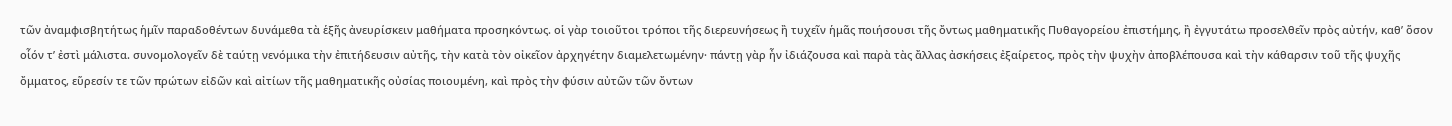τῶν ἀναμφισβητήτως ἡμῖν παραδοθέντων δυνάμεθα τὰ ἑξῆς ἀνευρίσκειν μαθήματα προσηκόντως. οἱ γὰρ τοιοῦτοι τρόποι τῆς διερευνήσεως ἢ τυχεῖν ἡμᾶς ποιήσουσι τῆς ὄντως μαθηματικῆς Πυθαγορείου ἐπιστήμης, ἢ ἐγγυτάτω προσελθεῖν πρὸς αὐτήν, καθ’ ὅσον οἷόν τ’ ἐστὶ μάλιστα. συνομολογεῖν δὲ ταύτῃ νενόμικα τὴν ἐπιτήδευσιν αὐτῆς, τὴν κατὰ τὸν οἰκεῖον ἀρχηγέτην διαμελετωμένην· πάντῃ γὰρ ἦν ἰδιάζουσα καὶ παρὰ τὰς ἄλλας ἀσκήσεις ἐξαίρετος, πρὸς τὴν ψυχὴν ἀποβλέπουσα καὶ τὴν κάθαρσιν τοῦ τῆς ψυχῆς ὄμματος, εὕρεσίν τε τῶν πρώτων εἰδῶν καὶ αἰτίων τῆς μαθηματικῆς οὐσίας ποιουμένη, καὶ πρὸς τὴν φύσιν αὐτῶν τῶν ὄντων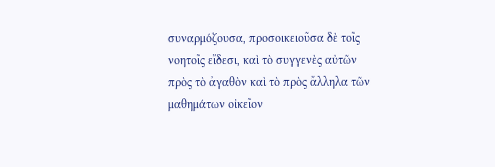συναρμόζουσα, προσοικειοῦσα δὲ τοῖς νοητοῖς εἴδεσι, καὶ τὸ συγγενὲς αὐτῶν πρὸς τὸ ἀγαθὸν καὶ τὸ πρὸς ἄλληλα τῶν μαθημάτων οἰκεῖον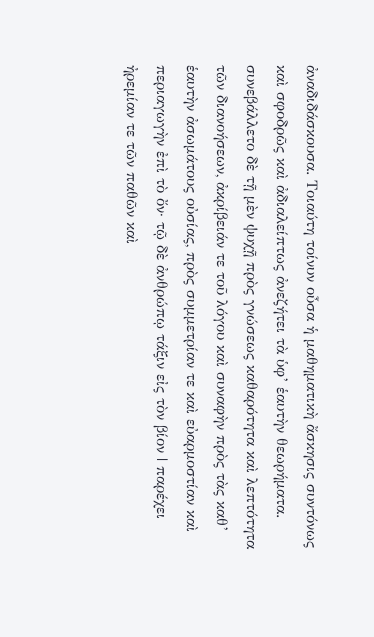ἀναδιδάσκουσα. Τοιαύτη τοίνυν οὖσα ἡ μαθηματικὴ ἄσκησις συντόνως καὶ σφοδρῶς καὶ ἀδιαλείπτως ἀνεζήτει τὰ ὑφ’ ἑαυτὴν θεωρήματα. συνεβάλλετο δὲ τῇ μὲν ψυχῇ πρὸς γνώσεως καθαρότητα καὶ λεπτότητα τῶν διανοήσεων, ἀκρίβειάν τε τοῦ λόγου καὶ συναφὴν πρὸς τὰς καθ’ ἑαυτὴν ἀσωμάτους οὐσίας, πρὸς συμμετρίαν τε καὶ εὐαρμοστίαν καὶ περιαγωγὴν ἐπὶ τὸ ὄν· τῷ δὲ ἀνθρώπῳ τάξιν εἰς τὸν βίον | παρέχει ἠρεμίαν τε τῶν παθῶν καὶ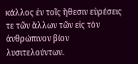κάλλος ἐν τοῖς ἤθεσιν εὑρέσεις τε τῶν ἄλλων τῶν εἰς τὸν ἀνθρώπινον βίον λυσιτελούντων.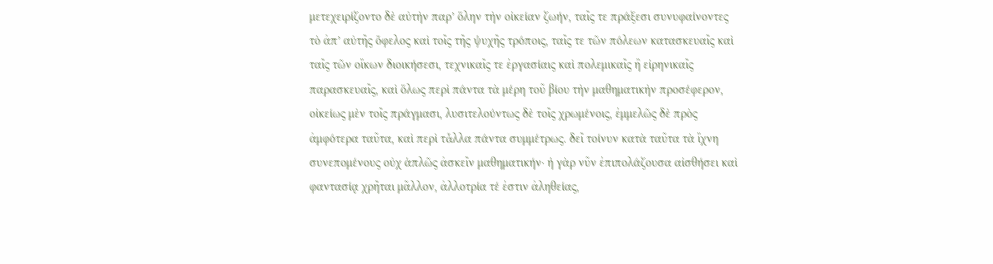μετεχειρίζοντο δὲ αὐτὴν παρ’ ὅλην τὴν οἰκείαν ζωήν, ταῖς τε πράξεσι συνυφαίνοντες τὸ ἀπ’ αὐτῆς ὄφελος καὶ τοῖς τῆς ψυχῆς τρόποις, ταῖς τε τῶν πόλεων κατασκευαῖς καὶ ταῖς τῶν οἴκων διοικήσεσι, τεχνικαῖς τε ἐργασίαις καὶ πολεμικαῖς ἢ εἰρηνικαῖς παρασκευαῖς, καὶ ὅλως περὶ πάντα τὰ μέρη τοῦ βίου τὴν μαθηματικὴν προσέφερον, οἰκείως μὲν τοῖς πράγμασι, λυσιτελούντως δὲ τοῖς χρωμένοις, ἐμμελῶς δὲ πρὸς ἀμφότερα ταῦτα, καὶ περὶ τἆλλα πάντα συμμέτρως. δεῖ τοίνυν κατὰ ταῦτα τὰ ἴχνη συνεπομένους οὐχ ἁπλῶς ἀσκεῖν μαθηματικήν· ἡ γὰρ νῦν ἐπιπολάζουσα αἰσθήσει καὶ φαντασίᾳ χρῆται μᾶλλον, ἀλλοτρία τέ ἐστιν ἀληθείας,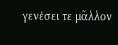γενέσει τε μᾶλλον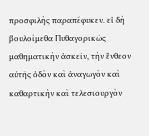προσφιλὴς παραπέφυκεν. εἰ δὴ βουλοίμεθα Πυθαγορικῶς μαθηματικὴν ἀσκεῖν, τὴν ἔνθεον αὐτῆς ὁδὸν καὶ ἀναγωγὸν καὶ καθαρτικὴν καὶ τελεσιουργὸν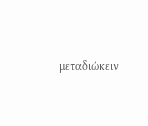μεταδιώκειν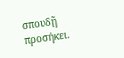σπουδῇ προσήκει.